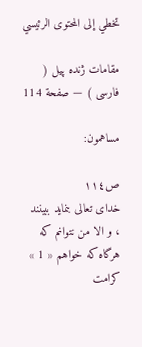تخطي إلى المحتوى الرئيسي

مقامات ژنده پيل ( فارسى ) — صفحة 114

مساهمون:

ص١١٤
خداى تعالى بنمايد ببينند ، و الا من نتوانم كه هرگاه كه خواهم « 1 » كرامت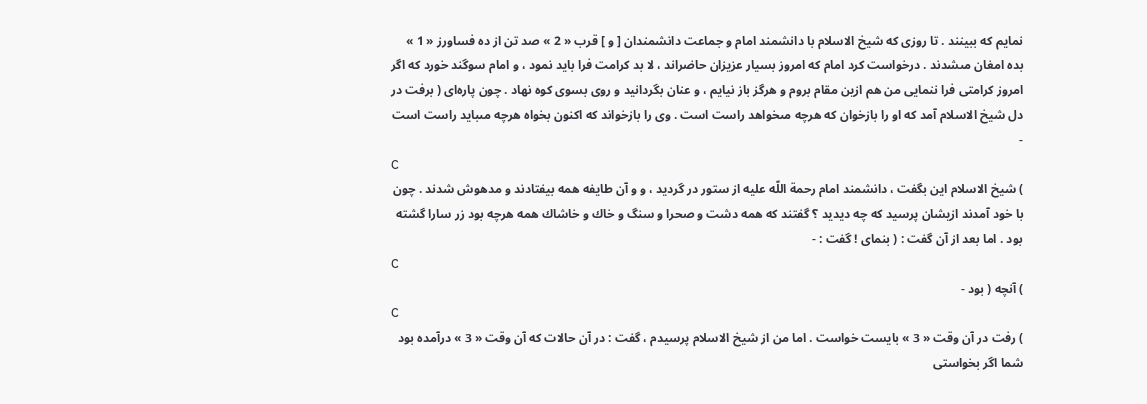نمايم كه ببينند . تا روزى كه شيخ الاسلام با دانشمند امام و جماعت دانشمندان [ و ] قرب « 2 » صد تن از ده فساورز « 1 » بده امغان مىشدند . درخواست كرد امام كه امروز بسيار عزيزان حاضراند ، لا بد كرامت فرا بايد نمود ، و امام سوگند خورد كه اگر امروز كرامتى فرا ننمايى من هم ازين مقام بروم و هرگز باز نيايم ، و عنان بگردانيد و روى بسوى كوه نهاد . چون پاره‌اى ( برفت در دل شيخ الاسلام آمد كه او را بازخوان كه هرچه مىخواهد راست است . وى را بازخواند كه اكنون بخواه هرچه مىبايد راست است -
C
) شيخ الاسلام اين بگفت ، دانشمند امام رحمة اللّه عليه از ستور در گرديد ، و و آن طايفه همه بيفتادند و مدهوش شدند . چون با خود آمدند ازيشان پرسيد كه چه ديديد ؟ گفتند كه همه دشت و صحرا و سنگ و خاك و خاشاك همه هرچه بود زر سارا گشته بود . اما بعد از آن گفت : ( بنماى ! گفت : -
C
) آنچه ( بود -
C
) رفت در آن وقت « 3 » بايست خواست . اما من از شيخ الاسلام پرسيدم ، گفت : در آن حالات كه آن وقت « 3 » درآمده بود شما اگر بخواستى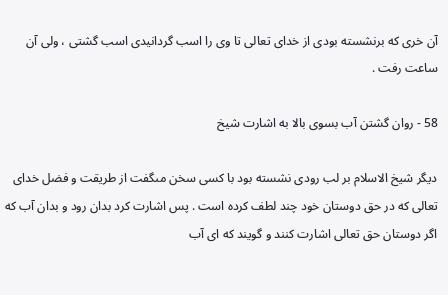آن خرى كه برنشسته بودى از خداى تعالى تا وى را اسب گردانيدى اسب گشتى ، ولى آن ساعت رفت .

58 - روان گشتن آب بسوى بالا به اشارت شيخ

ديگر شيخ الاسلام بر لب رودى نشسته بود با كسى سخن مىگفت از طريقت و فضل خداى تعالى كه در حق دوستان خود چند لطف كرده است . پس اشارت كرد بدان رود و بدان آب كه اگر دوستان حق تعالى اشارت كنند و گويند كه اى آب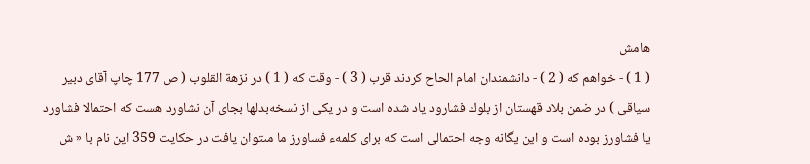هامش
( 1 ) - خواهم كه ( 2 ) - دانشمندان امام الحاح كردند قرب ( 3 ) - وقت كه ( 1 ) در نزهة القلوب ( ص 177 چاپ آقاى دبير سياقى ) در ضمن بلاد قهستان از بلوك فشارود ياد شده است و در يكى از نسخه‌بدلها بجاى آن نشاورد هست كه احتمالا فشاورد يا فشاورز بوده است و اين يگانه وجه احتمالى است كه براى كلمهء فساورز ما مىتوان يافت در حكايت 359 اين نام با « ش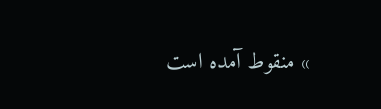» منقوط آمده است